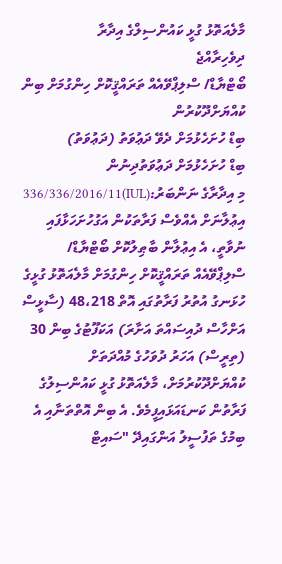މާލެއަތޮޅު ގުޅީ ކައުންސިލްގެ އިދާރާ
ދިވެހިރާއްޖެ
ބޯޓްޔާޑް/ ސްލިޕްވޭއެއް ތަރައްޤީކޮށް ހިންގުމަށް ބިން ކުއްޔަށްދޫކުރުން
ބިޑް ހުށަހެޅުމަށް ދެވޭ ދަޢުވަތު (ދަޢުވަތު)
ބިޑް ހުށަހެޅުމަށް ދަޢުވަތުދިނުން
މި އިދާރާގެ ނަންބަރު:(IUL)336/336/2016/11  އިޢުލާނަށް އެއްވެސް ފަރާތަކުން އަގުހުށަހަޅާފައި ނުވާތީ، އެ އިޢުލާން ބާޠިލުކޮށް ބޯޓްޔާޑް/ ސްލިޕްވޭއެއް ތަރައްޤީކޮށް ހިންގުމަށް މާލެއަތޮޅު ގުޅީގެ ހުޅަނގު އުތުރު ފަރާތުގައި އޮތް 48،218 (ސާޅީސް އަށްހާސް ދުއިސައްތަ އަށާރަ) އަކަފޫޓުގެ ބިން 30 (ތިރީސް) އަހަރު ދުވަހުގެ މުއްދަތަށް ކުއްޔަށްދޫކުރުމަށް، މާލެއަތޮޅު ގުޅީ ކައުންސިލުގެ ފަރާތުން ކަނޑައަޅައިފީމެވެ. އެ ބިން އޮތްތަނާއި އެ ބިމުގެ ތަފުސީލު އަންގައިދޭ "ސައިޓް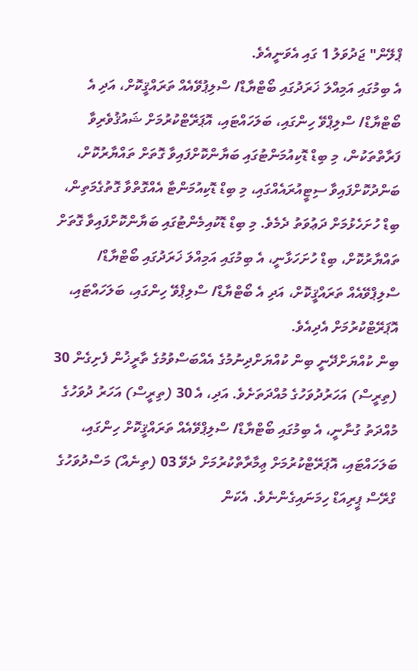ޕްލޭން" ޖަދުވަލު 1 ގައި އެވަނީއެވެ.
އެ ބިމުގައި އަމިއްލަ ޚަރަދުގައި ބޯޓްޔާޑް/ ސްލިޕުވޭއެއް ތަރައްޤީކޮށް، އަދި އެ ބޯޓްޔާޑް/ ސްލިޕްވޭ ހިންގައި، ބަލަހައްޓައި، އޮޕަރޭޓްކުރުމަށް ޝައުޤުވެރިވާ ފަރާތްތަކުން، މި ބިޑް ޑޮކިއުމަންޓުގައި ބަޔާންކޮށްފައިވާ ގޮތަށް ތައްޔާރުކޮށް، ބަންދުކޮށްފައިވާ ސިޓީއުރައެއްގައި، މި ބިޑް ޑޮކިއުމަންޓާ އެއްގޮތްވާ ގޮތުގެމަތިން، ބިޑް ހުށަހެޅުމަށް ދަޢުވަތު ދެމެވެ. މި ބިޑް ޑޮކުއިމެންޓުގައި ބަޔާންކޮށްފައިވާ ގޮތަށް ތައްޔާރުކޮށް، ބިޑް ހުށަހަޅާނީ، އެ ބިމުގައި އަމިއްލަ ޚަރަދުގައި ބޯޓްޔާޑް/ ސްލިޕްވޭއެއް ތަރައްޤީކޮށް، އަދި އެ ބޯޓްޔާޑް/ ސްލިޕްވޭ ހިންގައި، ބަލަހައްޓައި، އޮޕަރޭޓްކުރުމަށް އެދިއެވެ.
ބިން ކުއްޔަށްދޭނީ ބިން ކުއްޔަށްދިނުމުގެ އެއްބަސްވުމުގެ ތާރީޚުން ފެށިގެން 30 (ތިރީސް) އަހަރުދުވަހުގެ މުއްދަތަށެވެ. އަދި، އެ 30 (ތިރީސް) އަހަރު ދުވަހުގެ މުއްދަތު ގުނާނީ، އެ ބިމުގައި ބޯޓްޔާޑް/ ސްލިޕްވޭއެއް ތަރައްޤީކޮށް ހިންގައި، ބަލަހައްޓައި، އޮޕަރޭޓްކުރުމަށް ޢިމާރާތްކުރުމަށް ދެވޭ 03 (ތިނެއް) މަސްދުވަހުގެ ގްރޭސް ޕީރިއަޑް ހިމަނައިގެންނެވެ. އެކަން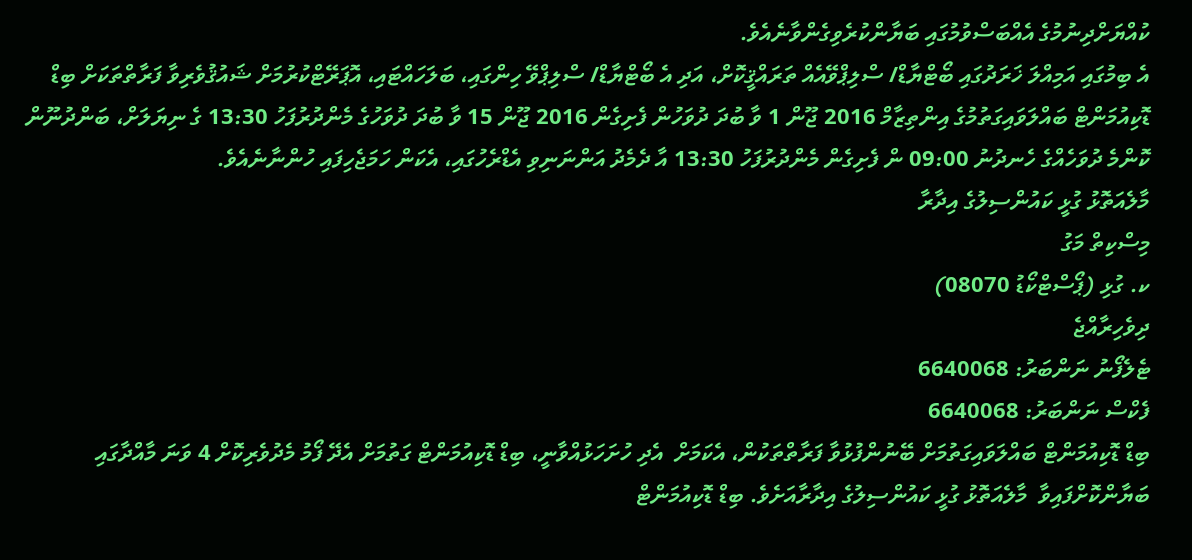ކުއްޔަށްދިނުމުގެ އެއްބަސްވުމުގައި ބަޔާންކުރެވިގެންވާނެއެވެ.
އެ ބިމުގައި އަމިއްލަ ޚަރަދުގައި ބޯޓްޔާޑް/ ސްލިޕްވޭއެއް ތަރައްޤީކޮށް، އަދި އެ ބޯޓްޔާޑް/ ސްލިޕްވޭ ހިންގައި، ބަލަހައްޓައި، އޮޕަރޭޓްކުރުމަށް ޝައުޤުވެރިވާ ފަރާތްތަކަށް ބިޑް ޑޮކިއުމަންޓް ބައްލަވައިގަތުމުގެ އިންތިޒާމް 2016 ޖޫން 1 ވާ ބުދަ ދުވަހުން ފެށިގެން 2016 ޖޫން 15 ވާ ބުދަ ދުވަހުގެ މެންދުރުފަހު 13:30 ގެ ނިޔަލަށް، ބަންދުނޫން ކޮންމެ ދުވަހެއްގެ ހެނދުނު 09:00 ން ފެށިގެން މެންދުރުފަހު 13:30 އާ ދެމެދު އަންނަނިވި އެޑްރެހުގައި، އެކަން ހަމަޖެހިފައި ހުންނާނެއެވެ.
މާލެއަތޮޅު ގުޅީ ކައުންސިލުގެ އިދާރާ
މިސްކިތް މަގު
ކ. ގުޅި (ޕޯސްޓްކޯޑު 08070)
ދިވެހިރާއްޖެ
ޓެލެފޯނު ނަންބަރު: 6640068
ފެކްސް ނަންބަރު: 6640068
ބިޑް ޑޮކިއުމަންޓް ބައްލަވައިގަތުމަށް ބޭނުންފުޅުވާ ފަރާތްތަކުން، އެކަމަށް  އެދި ހުށަހަޅުއްވާނީ، ބިޑް ޑޮކިއުމަންޓް ގަތުމަށް އެދޭ ފޯމު މެދުވެރިކޮށް 4 ވަނަ މާއްދާގައި ބަޔާންކޮށްފައިވާ  މާލެއަތޮޅު ގުޅީ ކައުންސިލުގެ އިދާރާއަށެވެ. ބިޑް ޑޮކިއުމަންޓް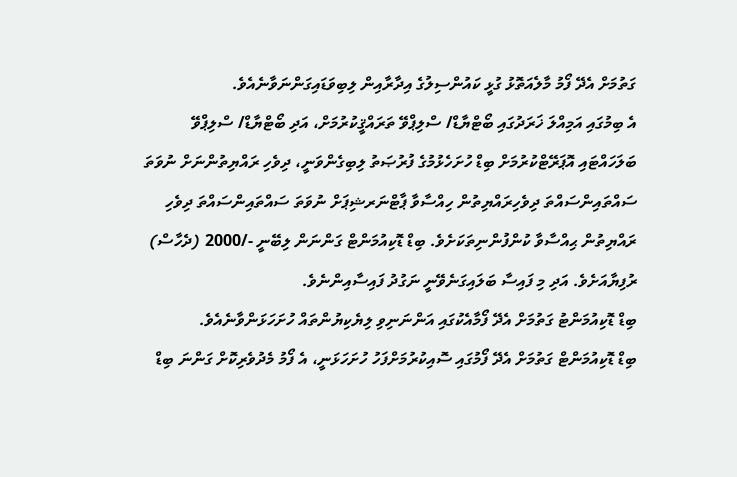ގަތުމަށް އެދޭ ފޯމު މާލެއަތޮޅު ގުޅީ ކައުންސިލުގެ އިދާރާއިން ލިބިވަޑައިގަންނަވާނެއެވެ.
އެ ބިމުގައި އަމިއްލަ ޚަރަދުގައި ބޯޓްޔާޑް/ ސްލިޕްވޭ ތަރައްޤީކުރުމަށް، އަދި ބޯޓްޔާޑް/ ސްލިޕްވޭ  ބަލަހައްޓައި އޮޕަރޭޓްކުރުމަށް ބިޑް ހުށަހެޅުމުގެ ފުރުޞަތު ލިބިގެންވަނީ، ދިވެހި ރައްޔިތުންނަށް ނުވަތަ ސައްތައިންސައްތަ ދިވެހިރައްޔިތުން ހިއްސާވާ ޕާޓްނަރޝިޕަށް ނުވަތަ ސައްތައިންސައްތަ ދިވެހި ރައްޔިތުން ޙިއްސާވާ ކުންފުންނިތަކަށެވެ. ބިޑް ޑޮކިއުމަންޓް ގަންނަން ލިބޭނީ -/2000 (ދެހާސް) ރުފިޔާއަށެވެ. އަދި މި ފައިސާ ބަލައިގަނެވޭނީ ނަގުދު ފައިސާއިންނެވެ.
ބިޑް ޑޮކިއުމަންޓު ގަތުމަށް އެދޭ ފޯމާއެކުގައި އަންނަނިވި ލިޔެކިޔުންތައް ހުށަހަޅަންވާނެއެވެ.
ބިޑް ޑޮކިއުމަންޓް ގަތުމަށް އެދޭ ފޯމުގައި ސޮއިކުރުމަށްފަހު ހުށަހަޅަނީ، އެ ފޯމު މެދުވެރިކޮށް ގަންނަ ބިޑް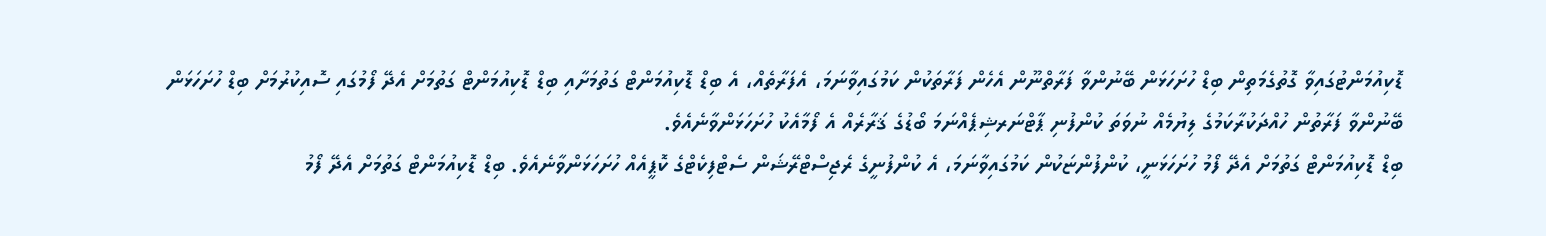ޑޮކިއުމަންޓުގައިވާ ގޮތުގެމަތިން ބިޑް ހުށަހަޅަން ބޭނުންވާ ފަރާތްނޫން އެހެން ފަރާތަކުން ކަމުގައިވާނަމަ، އެފަރާތެއް، އެ ބިޑް ޑޮކިއުމަންޓް ގަތުމަށާއި ބިޑް ޑޮކިއުމަންޓް ގަތުމަށް އެދޭ ފޯމުގައި ސޮއިކުރުމަށް ބިޑް ހުށަހަޅަން ބޭނުންވާ ފަރާތުން ހުއްދަކުރާކަމުގެ ލިޔުމެއް ނުވަތަ ކުންފުނި ޕާޓްނަރޝިޕެއްނަމަ ބޯޑުގެ ޤަރާރެއް އެ ފޯމާއެކު ހުށަހަޅަންވާނެއެވެ.
ބިޑް ޑޮކިއުމަންޓް ގަތުމަށް އެދޭ ފޯމު ހުށަހަޅަނީ، ކުންފުންޏަކުން ކަމުގައިވާނަމަ، އެ ކުންފުނީގެ ރެޖިސްޓްރޭޝަން ސެޓްފިކެޓްގެ ކޮޕީއެއް ހުށަހަޅަންވާނެއެވެ. ބިޑް ޑޮކިއުމަންޓް ގަތުމަށް އެދޭ ފޯމު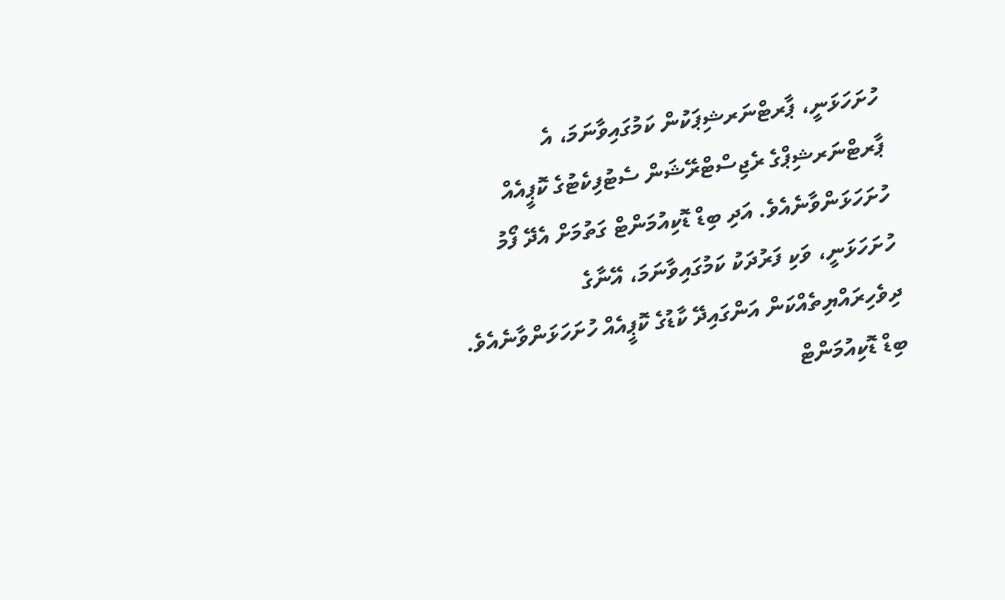ހުށަހަޅަނީ، ޕާރޓްނަރޝިޕަކުން ކަމުގައިވާނަމަ، އެ ޕާރޓްނަރޝިޕްގެ ރެޖިސްޓްރޭޝަން ސެޓުފިކެޓުގެ ކޮޕީއެއް ހުށަހަޅަންވާނެއެވެ. އަދި ބިޑް ޑޮކިއުމަންޓް ގަތުމަށް އެދޭ ފޯމު ހުށަހަޅަނީ، ވަކި ފަރުދަކު ކަމުގައިވާނަމަ، އޭނާގެ ދިވެހިރައްޔިތެއްކަން އަންގައިދޭ ކާޑުގެ ކޮޕީއެއް ހުށަހަޅަންވާނެއެވެ.
ބިޑް ޑޮކިއުމަންޓް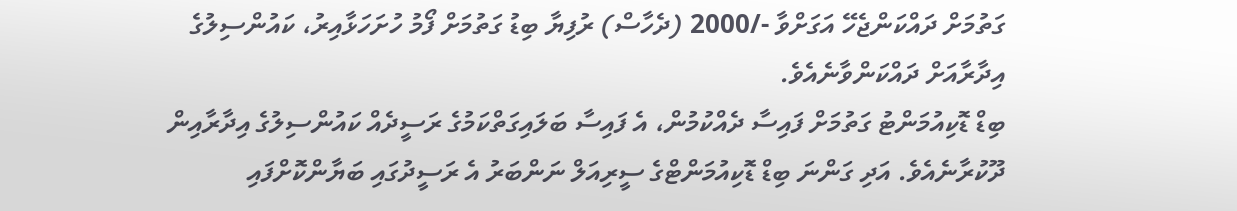ގަތުމަށް ދައްކަންޖެހޭ އަގަށްވާ -/2000 (ދެހާސް) ރުފިޔާ ބިޑު ގަތުމަށް ފޯމު ހުށަހަޅާއިރު، ކައުންސިލުގެ އިދާރާއަށް ދައްކަންވާނެއެވެ.
ބިޑް ޑޮކިއުމަންޓު ގަތުމަށް ފައިސާ ދެއްކުމުން، އެ ފައިސާ ބަލައިގަތްކަމުގެ ރަސީދެއް ކައުންސިލުގެ އިދާރާއިން ދޫކުރާނެއެވެ. އަދި ގަންނަ ބިޑް ޑޮކިއުމަންޓްގެ ސީރިއަލް ނަންބަރު އެ ރަސީދުގައި ބަޔާންކޮށްފައި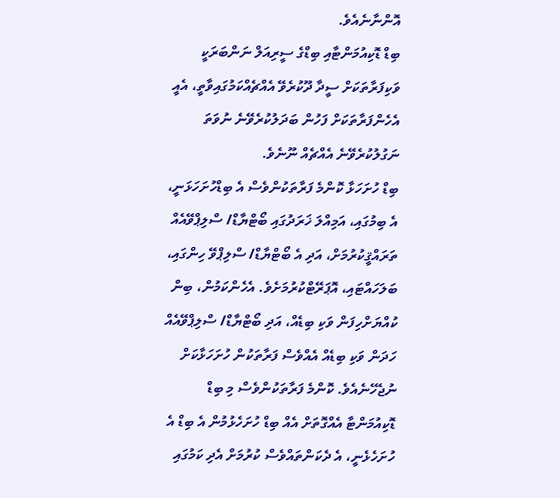އޮންނާނެއެވެ.
ބިޑް ޑޮކިއުމަންޓާއި ބިޑްގެ ސީރިއަލް ނަންބަރަކީ ވަކިފަރާތަކަށް ސީދާ ދޫކުރެވޭ އެއްޗެއްކަމުގައިވާތީ، އެއީ އެހެންފަރާތަކަށް ފަހުން ބަދަލުކުރެވޭނެ ނުވަތަ ނަގުލުކުރެވޭނެ އެއްޗެއް ނޫނެވެ.
ބިޑް ހުށަހަޅާ ކޮންމެ ފަރާތަކުންވެސް އެ ބިޑްހުށަހަޅަނީ، އެ ބިމުގައި، އަމިއްލަ ޚަރަދުގައި ބޯޓްޔާޑް/ ސްލިޕްވޭއެއް ތަރައްޤީކުރުމަށް، އަދި އެ ބޯޓްޔާޑް/ ސްލިޕްވޭ ހިންގައި، ބަލަހައްޓައި، އޮޕަރޭޓްކުރުމަށެވެ. އެހެންކަމުން، ބިން ކުއްޔަށްހިފަން ވަކި ބިޑެއް، އަދި ބޯޓްޔާޑް/ ސްލިޕްވޭއެއް ހަދަން ވަކި ބިޑެއް އެއްވެސް ފަރާތަކުން ހުށަހަޅާކަށް ނުޖެހޭނެއެވެ. ކޮންމެ ފަރާތަކުންވެސް މި ބިޑް ޑޮކިއުމަންޓާ އެއްގޮތަށް އެއް ބިޑް ހުށަހެޅުމުން އެ ބިޑް އެ ހުށަހެޅެނީ، އެ ދެކަންތައްވެސް ކުރުމަށް އެދި ކަމުގައި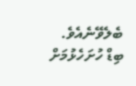ބެލެވޭނެއެވެ.
ބިޑް ހުށަހެޅުމަށް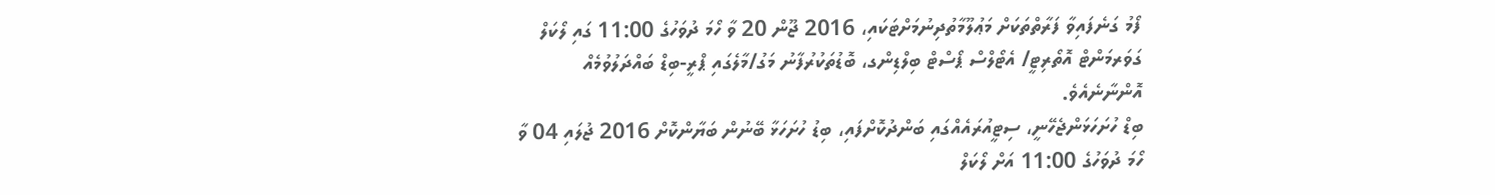ފޯމު ގަނެފައިވާ ފަރާތްތަކަށް މަޢުލޫމާތުދިނުމަށްޓަކައި، 2016 ޖޫން 20 ވާ ހޯމަ ދުވަހުގެ 11:00 ގައި ލޯކަލް ގަވަރމަންޓް އޮތޯރިޓީ/ އެޓޯލްސް ޕޯސްޓް ބިލްޑިންގ، ބޮޑުތަކުރުފާނު މަގު/މާލެގައި ޕްރީ-ބިޑް ބައްދަލުވުމެއް އޮންނާނެއެވެ.
ބިޑް ހުށަހަޅަންޖެހޭނީ، ސިޓީއުރައެއްގައި ބަންދުކޮށްފައި، ބިޑު ހުށަހަޅާ ބޭނުން ބަޔާންކޮށް 2016 ޖުލައި 04 ވާ ހޯމަ ދުވަހުގެ 11:00 އަށް ލޯކަލް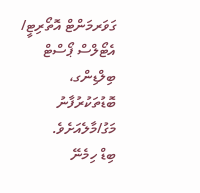ގަވަރމަންޓް އޮތޯރިޓީ/ އެޓޯލްސް ޕޯސްޓް ބިލްޑިންގ، ބޮޑުތަކުރުފާނު މަގު/މާލެއަށެވެ.
ބިޑް ހިމެނޭ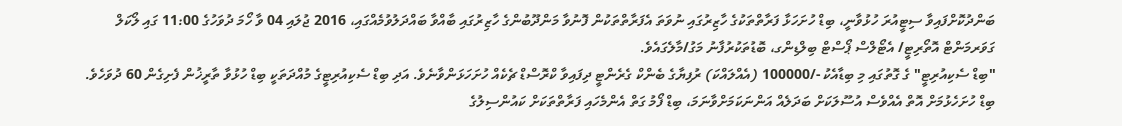ބަންދުކޮށްފައިވާ ސިޓީއުރަ ހުޅުވާނީ، ބިޑް ހުށަހަޅާ ފަރާތްތަކުގެ ހާޒިރުގައި ނުވަތަ އެފަރާތްތަކުން ފޮނުވާ މަންދޫބުންގެ ހާޒިރުގައި ބާއްވާ ބައްދަލުވުމެއްގައި، 2016 ޖުލައި 04 ވާ ހޯމަ ދުވަހުގެ 11:00 ގައި ލޯކަލް ގަވަރމަންޓް އޮތޯރިޓީ/ އެޓޯލްސް ޕޯސްޓް ބިލްޑިންގ، ބޮޑުތަކުރުފާނު މަގު/މާލެގައެވެ.
"ބިޑް ސެކިއުރިޓީ" ގެ ގޮތުގައި މި ބިޑާއެކު -/100000 (އެއްލައްކަ) ރުފިޔާގެ ބެންކް ގެރެންޓީ ދިފައިވާ ކްރޮސްޑް ޗެކެއް ހުށަހަޅަންވާނެވެ. އަދި ބިޑް ސެކިއުރިޓީގެ މުއްދަތަކީ ބިޑް ހުޅުވާ ތާރީޚުން ފެށިގެން 60 ދުވަހެވެ.
ބިޑް ހުށަހެޅުމަށް އޮތް އެއްވެސް އުސޫލަކަށް ބަދަލެއް އަންނަކަމަށްވާނަމަ، ބިޑް ފޯމު ގަތް އެންމެހައި ފަރާތްތަކަށް ކައުންސިލުގެ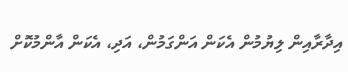އިދާރާއިން ލިޔުމުން އެކަން އަންގަމުން، އަދި، އެކަން އާންމުކޮށް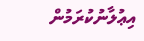އިޢުލާނުކުރަމުން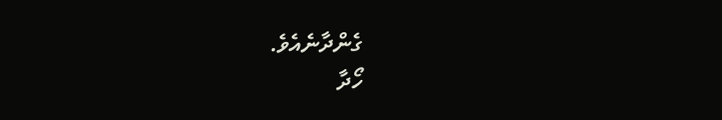ގެންދާނެއެވެ.
ހޯދާ